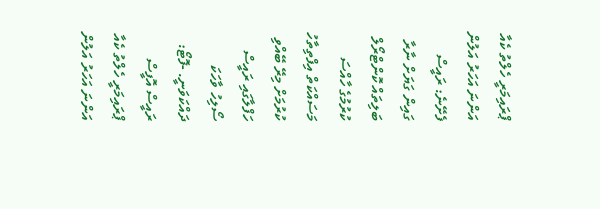ޕްރައިމަރީ ހެލްތު ކެއާ އަންނަ އަހަރު އަލުން ފެށޭނެ: ރައީސް
ގައިން ގަޔަށް ނާރާ ބަލިތައް ކޮންޓްރޯލް ކުރުމުގެ ހާއްސަ މަސައްކަތް އިފްތިތާހު ކުރުމަށް މިރޭ ބޭއްވި ހަފްލާގައި ރައީސް ސޯލިހު ވާހަކަ ދައްކަވަނީ. -ފޮޓޯ: ރައީސް އޮފީސް
ޕްރައިމަރީ ހެލްތު ކެއާ އަންނަ އަހަރު އަލުން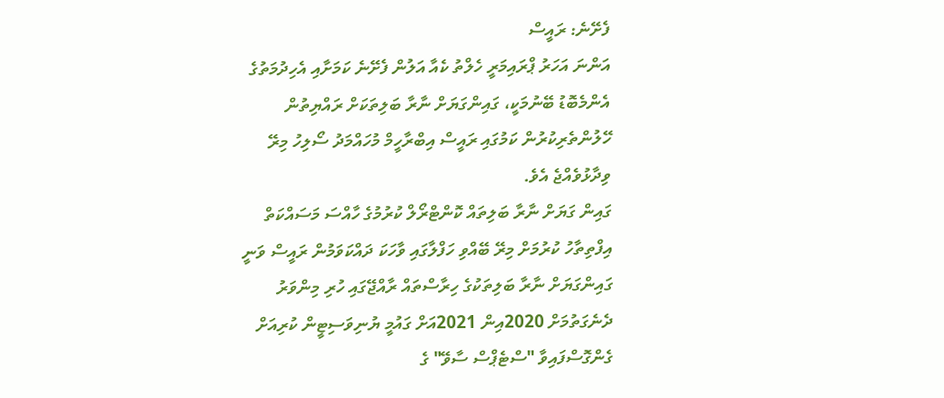ފެށޭނެ: ރައީސް
އަންނަ އަހަރު ޕްރައިމަރީ ހެލްތު ކެއާ އަލުން ފެށޭނެ ކަމަށާއި އެހިދުމަތުގެ އެންމެބޮޑު ބޭނުމަކީ، ގައިންގަޔަށް ނާރާ ބަލިތަކަށް ރައްޔިތުން ހޭލުންތެރިކުރުން ކަމުގައި ރައީސް އިބްރާހީމް މުހައްމަދު ސޯލިހު މިރޭ ވިދާޅުވެއްޖެ އެވެ.
ގައިން ގަޔަށް ނާރާ ބަލިތައް ކޮންޓްރޯލް ކުރުމުގެ ހާއްސަ މަސައްކަތް އިފްތިތާހު ކުރުމަށް މިރޭ ބޭއްވި ހަފްލާގައި ވާހަކަ ދައްކަވަމުން ރައީސް ވަނީ ގައިންގަޔަށް ނާރާ ބަލިތަކުގެ ހިރާސްތައް ރާއްޖޭގައި ހުރި މިންވަރު ދެނެގަތުމަށް 2020އިން 2021އަށް ގައުމީ ޔުނިވަސިޓީން ކުރިއަށް ގެންގޮސްފައިވާ "ސްޓެޕްސް ސާވޭ" ގެ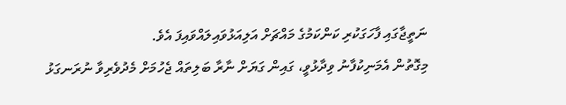ނަތީޖާގައި ފާހަގަކުރި ކަންކަމުގެ މައްޗަށް އަލިއަޅުވައިލައްވައިފަ އެވެ.
މިގޮތުން އެމަނިކުފާނު ވިދާޅުވީ، ގައިން ގަޔަށް ނާރާ ބަލިތައް ޖެހުމަށް މެދުވެރިވާ ނުރަނގަޅު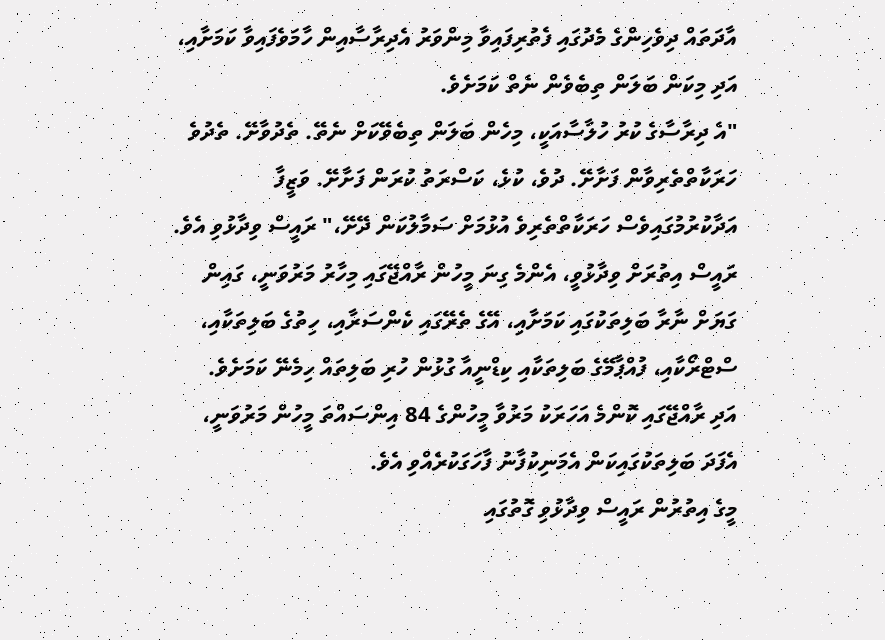އާދަތައް ދިވެހިންގެ މެދުގައި ފެތުރިފައިވާ މިންވަރު އެދިރާސާއިން ހާމަވެފައިވާ ކަމަށާއި، އަދި މިކަން ބަލަން ތިބެވެން ނެތް ކަމަށެވެ.
"އެ ދިރާސާގެ ކުރު ހުލާސާއަކީ، މިހެން ބަލަން ތިބެވޭކަށް ނެތޭ. ތެދުވާށޭ. ތެދުވެ ހަރަކާތްތެރިވާން ފަށާށޭ. ދުވެ، ކުޅެ، ކަސްރަތު ކުރަން ފަށާށޭ. ވަޒީފާ އަދާކުރުމުގައިވެސް ހަރަކާތްތެރިވެ އުޅުމަށް ސަމާލުކަން ދޭށޭ،" ރައީސް ވިދާޅުވި އެވެ.
ރައީސް އިތުރަށް ވިދާޅުވީ، އެންމެ ގިނަ މީހުން ރާއްޖޭގައި މިހާރު މަރުވަނީ، ގައިން ގަޔަށް ނާރާ ބަލިތަކުގައި ކަމަށާއި، އޭގެ ތެރޭގައި ކެންސަރާއި، ހިތުގެ ބަލިތަކާއި، ސްޓްރޯކާއި، ފުއްޕާމޭގެ ބަލިތަކާއި ކިޑްނީއާ ގުޅުން ހުރި ބަލިތައް ހިމެނޭ ކަމަށެވެ.
އަދި ރާއްޖޭގައި ކޮންމެ އަހަރަކު މަރުވާ މީހުންގެ 84 އިންސައްތަ މީހުން މަރުވަނީ، އެފަދަ ބަލިތަކުގައިކަން އެމަނިކުފާނު ފާހަގަކުރެއްވި އެވެ.
މީގެ އިތުރުން ރައީސް ވިދާޅުވި ގޮތުގައި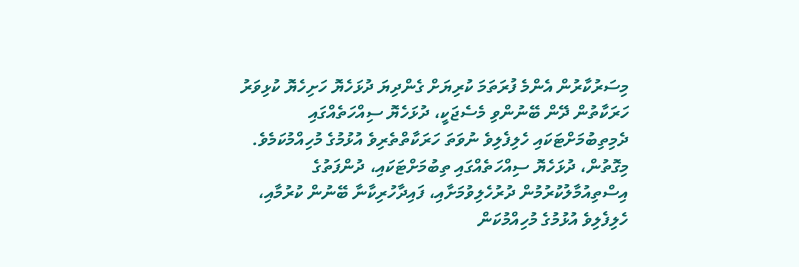މިސަރުކާރުން އެންމެ ފުރަތަމަ ކުރިޔަށް ގެންދިޔަ ދުޅަހެޔޮ ހަށިހެޔޮ ކުޅިވަރު ހަރަކާތުން ދޭން ބޭނުންވި މެސެޖަކީ، ދުޅަހެޔޮ ސިއްހަތެއްގައި ދެމިތިބުމަށްޓަކައި ހެލިފެލިވެ ނުވަތަ ހަރަކާތްތެރިވެ އުޅުމުގެ މުހިއްމުކަމެވެ.
މިގޮތުން، ދުޅަހެޔޮ ސިއްހަތެއްގައި ތިބުމަށްޓަކައި، ދުންފަތުގެ އިސްތިއުމާލުކުރުމުން ދުރުހެލިވުމަށާއި، ފައިދާހުރިކާނާ ބޭނުން ކުރުމާއި، ހެލިފެލިވެ އުޅުމުގެ މުހިއްމުކަން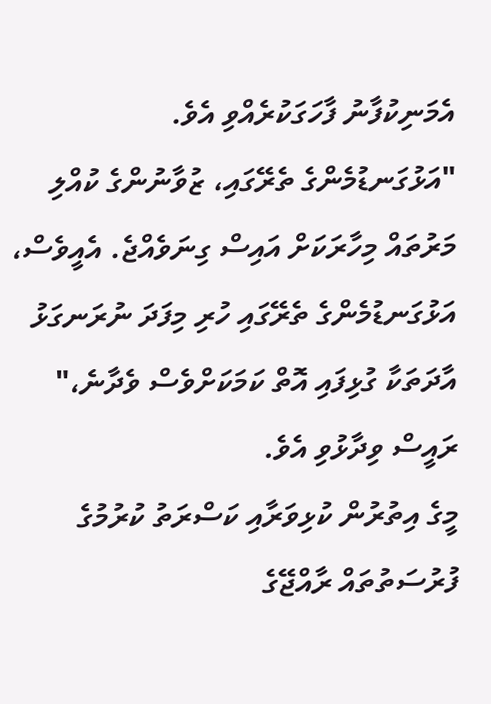އެމަނިކުފާނު ފާހަގަކުރެއްވި އެވެ.
"އަޅުގަނޑުމެންގެ ތެރޭގައި، ޒުވާނުންގެ ކުއްލި މަރުތައް މިހާރަކަށް އައިސް ގިނަވެއްޖެ. އެއީވެސް، އަޅުގަނޑުމެންގެ ތެރޭގައި ހުރި މިފަދަ ނުރަނގަޅު އާދަތަކާ ގުޅިފައި އޮތް ކަމަކަށްވެސް ވެދާނެ،" ރައީސް ވިދާޅުވި އެވެ.
މީގެ އިތުރުން ކުޅިވަރާއި ކަސްރަތު ކުރުމުގެ ފުރުސަތުތައް ރާއްޖޭގެ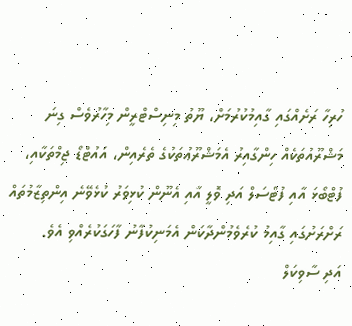ހުރިހާ ރަށެއްގައި ގާއިމުކުރުމަށް، ޔޫތު މިނިސްޓްރީން މިހާރުވެސް ގިނަ މަޝްރޫއުތަކެއް ހިންގާއިރު އެމަޝްރޫޢުތަކުގެ ތެރެއިން، އައުޓްޑޯ ޖިމްތަކާއި، ފުޓްބޯޅަ އާއި ފުޓްސަލް އަދި ވޮލީ އާއި އެނޫން ކުޅިވަރު ކުޅެވޭނެ އިންތިޒާމުތައް ރަށްރަށުގައި ގާއިމު ކުރެވެމުންދާކަން އެމަނިކުފާނު ފާހަގަކުރެއްވި އެވެ.
އަދި ސާވިކަލް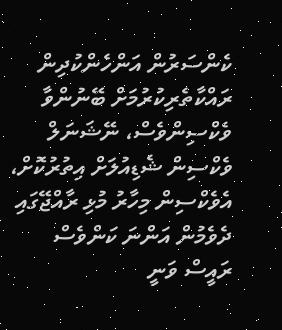ކެންސަރުން އަންހެންކުދިން ރައްކާތެރިކުރުމަށް ބޭނުންވާ ވެކްސިންވެސް، ނޭޝަނަލް ވެކްސިން ޝެޑިއުލަށް އިތުރުކޮށް، އެވެކްސިން މިހާރު މުޅި ރާއްޖޭގައި ދެވެމުން އަންނަ ކަންވެސް ރައީސް ވަނީ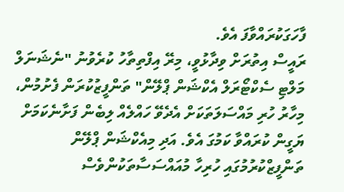ފާހަގަކުރައްވާފަ އެވެ.
ރައީސް އިތުރަށް ވިދާޅުވީ، މިރޭ އިފްތިތާހު ކުރެވުނު "ނެޝަނަލް މަލްޓި ސެކްޓޯރަލް އެކްޝަން ޕްލޭން" ތަންފީޒުކުރަން ފެށުމުން، މިހާރު ހުރި މައްސަލަތަކަށް އެދެވޭ ހައްލެއް ލިބެން ފަށާނެކަމަށް ޔަގީން ކުރައްވާ ކަމުގަ އެވެ. އަދި މިއެކްޝަން ޕްލޭން ތަންފީޒްކުރުމުގައި ހުރިހާ މުއައްސަސާތަކުންވެސް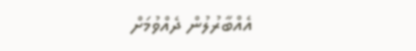އެއްބާރުލުން ދެއްވުމަށް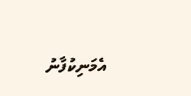އެމަނިކުފާނު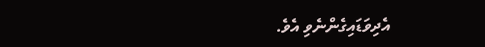އެދިވަޑައިގެންނެވި އެވެ.